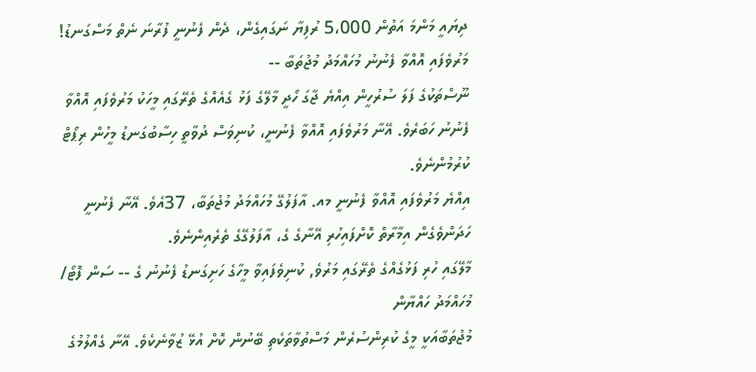ދިޔައީ މަންމަ އަތުން 5،000 ރުފިޔާ ނަގައިގެން، ދެން ފެނުނީ ފުރާނަ ނެތް މަސްގަނޑު!
މަރުވެފައި އޮއްވާ ފެނުނު މުހައްމަދު މުޖުތަބާ --
ނޫސްތަކުގެ ފަލަ ސުރުހީން އިއްޔެ ޖާގަ ހޯދީ މާލޭގެ ފަޅު ގެއެއްގެ ތެރޭގައި މީހަކު މަރުވެފައި އޮއްވާ ފެނުނު ހަބަރެވެ. އޭނާ މަރުވެފައި އޮއްވާ ފެނުނީ، ކުނިވަސް ދުވާތީ ހިސާބުގަނޑު މީހުން ރިޕޯޓް ކުރުމުންނެވެ.
އިއްޔެ މަރުވެފައި އޮއްވާ ފެނުނީ މއ. އާފަލުގޭ މުހައްމަދު މުޖުތަބާ، 37އެވެ. އޭނާ ފެނުނީ ހަދަންވެގެން އިމާރާތް ކޮށްފައިހުރި އޭނާގެ ގެ، އާފަލުގޭގެ ތެރެއިންނެވެ.
މާލޭގައި ހުރި ފަޅުގެއްގެ ތެރޭގައި މަރުވެ, ކުނިވެފައިވާ މީހާގެ ހަށިގަނޑު ފެނުނު ގެ -- ސަން ފޮޓޯ/ މުހައްމަދު ހައްޔާން
މުޖުތަބާއަކީ މީގެ ކުރިންސުރެން މަސްތުވާތަކެތި ބޭނުން ކޮށް އުޅޭ ޒުވާނެކެވެ. އޭނާ ގެއްލުމުގެ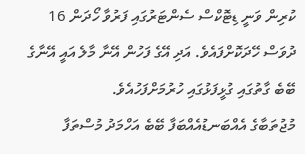ކުރިން ވަނީ ޑިޓޮކްސް ސެންޓަރުގައި ފަރުވާ ހޯދަން 16 ދުވަސް ހޭދަކޮށްފައެވެ. އަދި އޭގެ ފަހުން އޭނާ މާލެ އައީ އޭނާގެ ބޭބެ ގާތުގައި ގުޅީފަޅުގައި ހުރުމަށްފަހުއެވެ.
މުޖުތަބާގެ އެއްބަނޑުއެއްބަފާ ބޭބެ އަހްމަދު މުސްތަފާ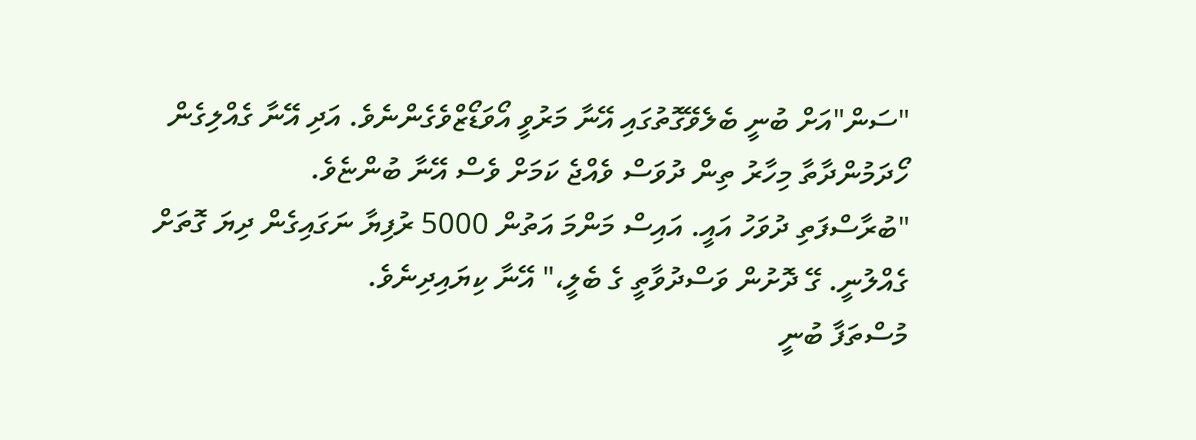"ސަން"އަށް ބުނީ ބެލެވޭގޮތުގައި އޭނާ މަރުވީ އޯވަޑޯޒްވެގެންނެވެ. އަދި އޭނާ ގެއްލިގެން ހޯދަމުންދާތާ މިހާރު ތިން ދުވަސް ވެއްޖެ ކަމަށް ވެސް އޭނާ ބުންޏެވެ.
"ބުރާސްފަތި ދުވަހު އައީ. އައިސް މަންމަ އަތުން 5000 ރުފިޔާ ނަގައިގެން ދިޔަ ގޮތަށް ގެއްލުނީ. ގޭ ދޮށުން ވަސްދުވާތީ ގެ ބެލީ،" އޭނާ ކިޔައިދިނެވެ.
މުސްތަފާ ބުނީ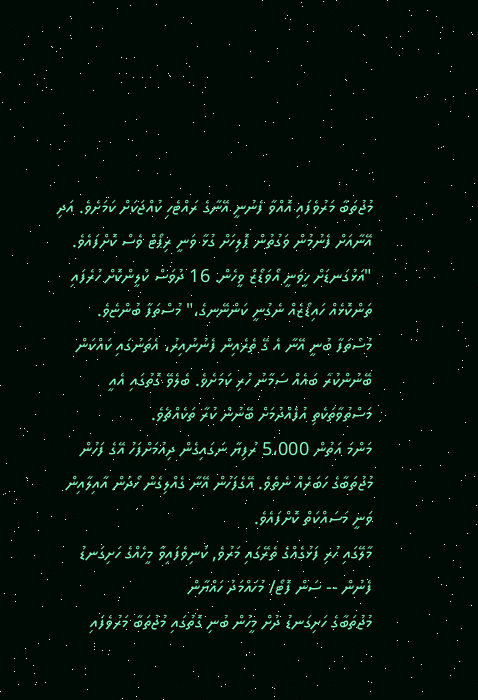މުޖުތަބާ މަރުވެފައި އޮއްވާ ފެނުނީ އޭނާގެ ރައްޓެހި ކުއްޖަކަށް ކަމަށެވެ. އަދި އޭނާއަށް ފެނުމުން ވަގުތުން ޕޮލިހަށް ގުޅާ ވަނީ ރިޕޯޓް ވެސް ކޮށްފައެވެ.
"އަޅުގަނޑަށް ހީވަނީ އޯވަޑޯޒް ވީހެން. 16 ދުވަސް ކްލީންކޮށް ހުރެފައި ތަންކޮޅެއް ހައިޑޯޒެއް ނެގުނީ ކަންނޭނގެ،" މުސްތަފާ ބުންޏެވެ.
މުސްތަފާ ބުނީ އޭނާ އެ ގޭ ތެރެއިން ފެނުނުއިރު، އެތަނުގައި ކައްކަން ބޭނުންކުރާ ބައެއް ސަމާނު ހުރި ކަމަށެވެ. ބެލެވޭ ގޮތުގައި އެއީ މަސްތުވާތަކެތި އުފެއްދުމަށް ބޭނުން ކުރާ ތަކެއްޗެވެ.
މަންމަ އަތުން 5،000 ރުފިޔާ ނަގައިގެން ދިއުމަށްފަހު އޭގެ ފަހުން މުޖުތަބާގެ ހަބަރެއް ނެތެވެ. އޭގެފަހުން އޭނާ ގެއްލިގެން ހޯދަން އާއިލާއިން ވަނީ މަސައްކަތް ކޮށްފައެވެ.
މާލޭގައި ހުރި ފަޅުގެއްގެ ތެރޭގައި މަރުވެ, ކުނިވެފައިވާ މީހެއްގެ ހަށިގަނޑު ފެނުން -- ސަން ފޮޓޯ/ މުހައްމަދު ހައްޔާން
މުޖުތަބާގެ ހަށިގަނޑު ދުށް މީހުން ބުނި ގޮތުގައި މުޖުތަބާ މަރުވެފައި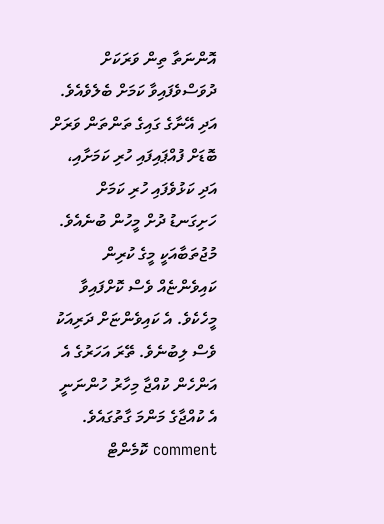އޮންނަތާ ތިން ވަރަކަށް ދުވަސްވެފައިވާ ކަމަށް ބެލެވެއެވެ. އަދި އޭނާގެ ގައިގެ ތަންތަން ވަރަށް ބޮޑަށް ފުއްޕައިފައި ހުރި ކަމަށާއި، އަދި ކަޅުވެފައި ހުރި ކަމަށް ހަށިގަނޑު ދުށް މީހުން ބުނެއެވެ.
މުޖުތަބާއަކީ މީގެ ކުރިން ކައިވެންޏެއް ވެސް ކޮށްފައިވާ މީހެކެވެ. އެ ކައިވެންޏަށް ދަރިއަކު ވެސް ލިބުނެވެ. ތޭރަ އަހަރުގެ އެ އަންހެން ކުއްޖާ މިހާރު ހުންނަނީ އެ ކުއްޖާގެ މަންމަ ގާތުގައެވެ.
comment ކޮމެންޓް